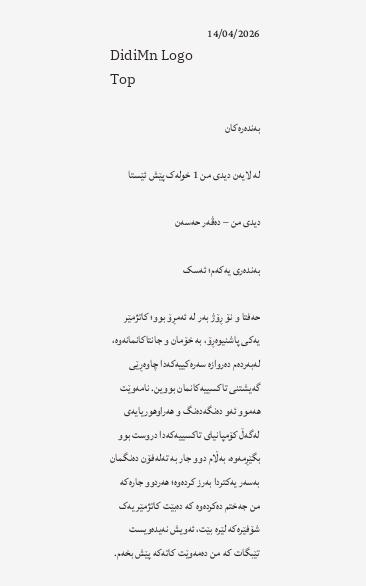14/04/2026
DidiMn Logo
Top

بەندەرەکان

لە لایەن دیدی من 1 خولەک پێش ئێستا

دیدی من – دەڤەر حەسەن

بەندەری یەکەم؛ ئەسک

حەفتا و نۆ ڕۆژ بەر لە ئەمڕۆ بوو؛ کاتژمێر یەکی پاشنیوەڕۆ، بە خۆمان و جانتاکانمانەوە، لەبەردەم دەروازە سەرەکییەکەدا چاوەڕێی گەیشتنی تاکسییەکانمان بووین. نامەوێت هەموو ئەو دەنگەدەنگ و هەراوهوریایەی لەگەڵ کۆمپانیای تاکسییەکەدا دروست بوو بگێڕمەوە، بەڵام دوو جار بە تەلەفۆن دەنگمان بەسەر یەکتردا بەرز کردەوە؛ هەردوو جارەکە من جەختم دەکردەوە کە دەبێت کاتژمێر یەک شۆفێرەکە لێرە بێت، ئەویش نەیدەویست تێبگات کە من دەمەوێت کاتەکە پێش بخەم.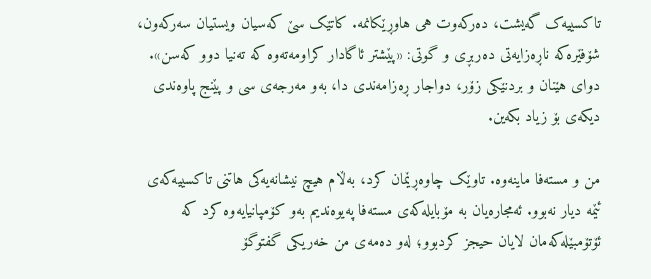تاکسییەک گەیشت، دەرکەوت هی هاوڕێکانمە. کاتێک سێ کەسیان ویستیان سەرکەون، شۆفێرەکە ناڕەزایەتی دەربڕی و گوتی: «پێشتر ئاگادار کراومەتەوە کە تەنیا دوو کەسن». دوای هێنان و بردنێکی زۆر، دواجار ڕەزامەندی دا، بەو مەرجەی سی و پێنج پاوەندی دیکەی بۆ زیاد بکەین.

من و مستەفا ماینەوە. تاوێک چاوەڕێمان کرد، بەڵام هیچ نیشانەیەکی هاتنی تاکسییەکەی ئێمە دیار نەبوو. ئەمجارەیان بە مۆبایلەکەی مستەفا پەیوەندیم بەو کۆمپانیایەوە کرد کە ئۆتۆمبێلەکەمان لایان حیجز کردبوو؛ لەو دەمەی من خەریکی گفتوگۆ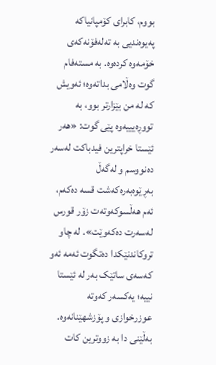بووم، کابرای کۆمپانیاکە پەیوەندیی بە تەلەفۆنەکەی خۆمەوە کردەوە. بە مستەفام گوت وەڵامی بداتەوە؛ ئەویش کە لە من بێزارتر بوو، بە تووڕەیییەوە پێی گوت: «هەر ئێستا خراپترین فیدباکت لەسەر دەنووسم و لەگەڵ بەڕێوەبەرەکەشت قسە دەکەم، ئەم هەڵسوکەوتەت زۆر قورس لەسەرت دەکەوێت». لە چاو تروکاندنێکدا دەتگوت ئەمە ئەو کەسەی ساتێک بەر لە ئێستا نییە؛ یەکسەر کەوتە عوزرخوازی و پۆزشهێنانەوە. بەڵێنی دا بە زووترین کات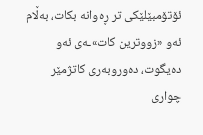ئۆتۆمبێلێکی تر ڕەوانە بکات، بەڵام ئەو «زووترین کات»ـەی ئەو دەیگوت، دەوروبەری کاتژمێر چواری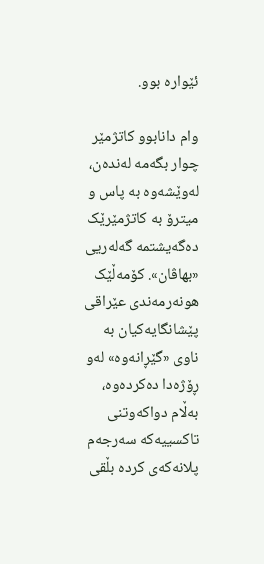ئێوارە بوو.

وام دانابوو کاتژمێر چوار بگەمە لەندەن، لەوێشەوە بە پاس و میترۆ بە کاتژمێرێک دەگەیشتمە گەلەریی «بهاڤان». کۆمەڵێک هونەرمەندی عێراقی پێشانگایەکیان بە ناوی «گێڕانەوە» لەو ڕۆژەدا دەکردەوە، بەڵام دواکەوتنی تاکسییەکە سەرجەم پلانەکەی کردە بڵقی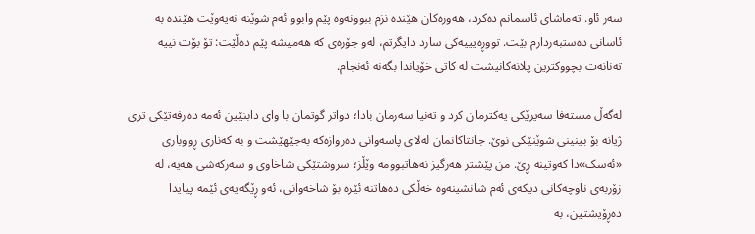سەر ئاو. تەماشای ئاسمانم دەکرد، هەورەکان هێندە نزم ببوونەوە پێم وابوو ئەم شوێنە نەیەوێت هێندە بە ئاسانی دەستبەردارم بێت. تووڕەیییەکی سارد دایگرتم، لەو جۆرەی کە هەمیشە پێم دەڵێت: تۆ بۆت نییە تەنانەت بچووکترین پلانەکانیشت لە کاتی خۆیاندا بگەنە ئەنجام.

لەگەڵ مستەفا سەیرێکی یەکترمان کرد و تەنیا سەرمان بادا؛ دواتر گوتمان با وای دابنێین ئەمە دەرفەتێکی تری ژیانە بۆ بینینی شوێنێکی نوێ. جانتاکانمان لەلای پاسەوانی دەروازەکە بەجێهێشت و بە کەناری ڕووباری «ئەسک»دا کەوتینە ڕێ. من پێشتر هەرگیز نەهاتبوومە وێڵز؛ سروشتێکی شاخاوی و سەرکەشی هەیە، لە زۆربەی ناوچەکانی دیکەی ئەم شانشینەوە خەڵکی دەهاتنە ئێرە بۆ شاخەوانی، ئەو ڕێگەیەی ئێمە پیایدا دەڕۆیشتین، بە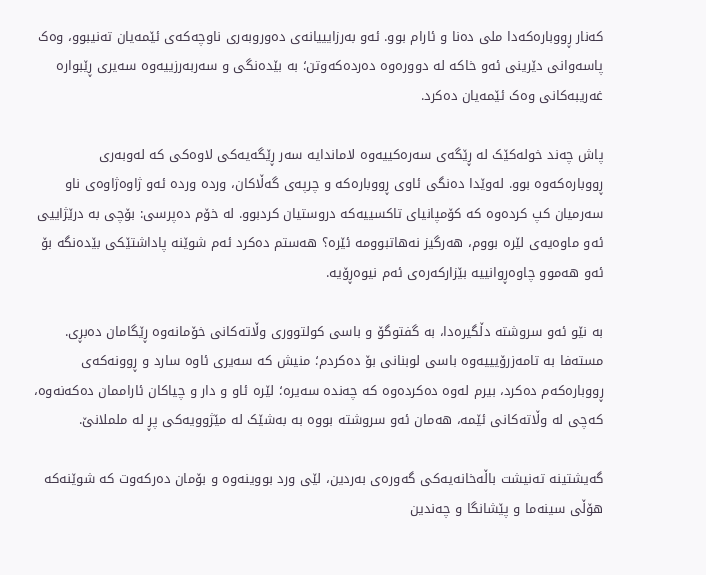کەنار ڕووبارەکەدا ملی دەنا و ئارام بوو. ئەو بەرزایییانەی دەوروبەری ناوچەکەی ئێمەیان تەنیبوو، وەک پاسەوانی دێرینی ئەو خاکە لە دوورەوە دەردەکەوتن؛ بە بێدەنگی و سەربەرزییەوە سەیری ڕێبوارە غەریبەکانی وەک ئێمەیان دەکرد.

پاش چەند خولەکێک لە ڕێگەی سەرەکییەوە لاماندایە سەر ڕێگەیەکی لاوەکی کە لەوبەری ڕووبارەکەوە بوو. لەوێدا دەنگی ئاوی ڕووبارەکە و چرپەی گەڵاکان، وردە وردە ئەو ژاوەژاوەی ناو سەرمیان کپ کردەوە کە کۆمپانیای تاکسییەکە دروستیان کردبوو. لە خۆم دەپرسی: بۆچی بە درێژاییی ئەو ماوەیەی لێرە بووم، هەرگیز نەهاتبوومە ئێرە؟ هەستم دەکرد ئەم شوێنە پاداشتێکی بێدەنگە بۆ ئەو هەموو چاوەڕوانییە بێزارکەرەی ئەم نیوەڕۆیە.

بە نێو ئەو سروشتە دڵگیرەدا، بە گفتوگۆ و باسی کولتووری وڵاتەکانی خۆمانەوە ڕێگامان دەبڕی. مستەفا بە تامەزرۆیییەوە باسی لوبنانی بۆ دەکردم؛ منیش کە سەیری ئاوە سارد و ڕوونەکەی ڕووبارەکەم دەکرد، بیرم لەوە دەکردەوە کە چەندە سەیرە؛ لێرە ئاو و دار و چیاکان ئاراممان دەکەنەوە، کەچی لە وڵاتەکانی ئێمە، هەمان ئەو سروشتە بووە بە بەشێک لە مێژوویەکی پڕ لە ململانێ.

گەیشتینە تەنیشت باڵەخانەیەکی گەورەی بەردین، لێی ورد بووینەوە و بۆمان دەرکەوت کە شوێنەکە هۆڵی سینەما و پێشانگا و چەندین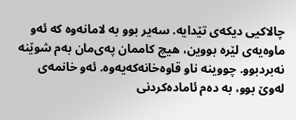چالاکیی دیکەی تێدایە. سەیر بوو بە لامانەوە کە ئەو ماوەیەی لێرە بووین، هیچ کاممان پەی‌مان بەم شوێنە نەبردبوو. چووینە ناو قاوەخانەکەیەوە. ئەو خانمەی لەوێ بوو، بە دەم ئامادەکردنی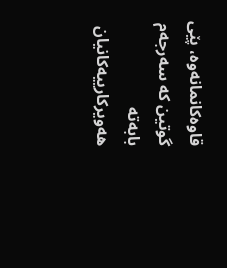قاوەکانمانەوە، پێی گوتین کە سەرجەم بابەتە هەویرکارییەکانیان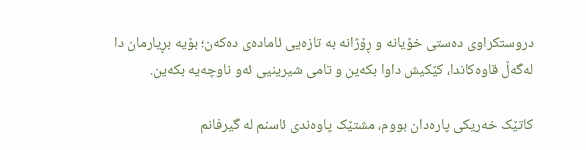دروستکراوی دەستی خۆیانە و ڕۆژانە بە تازەیی ئامادەی دەکەن؛ بۆیە بڕیارمان دا لەگەڵ قاوەکاندا، کێکیش داوا بکەین و تامی شیرینیی ئەو ناوچەیە بکەین.

کاتێک خەریکی پارەدان بووم، مشتێک پاوەندی ئاسنم لە گیرفانم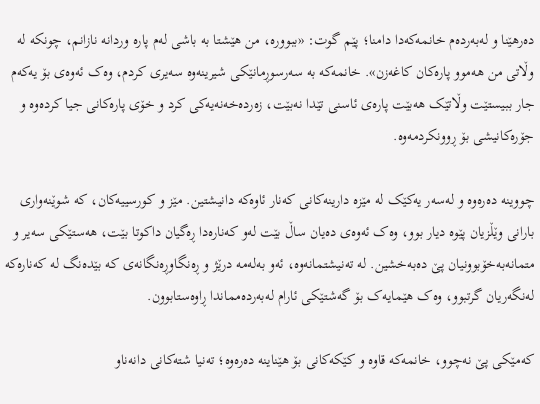دەرهێنا و لەبەردەم خانمەکەدا دامنا؛ پێم گوت: «ببوورە، من هێشتا بە باشی لەم پارە وردانە نازانم، چونکە لە وڵاتی من هەموو پارەکان کاغەزن». خانمەکە بە سەرسوڕمانێکی شیرینەوە سەیری کردم، وەک ئەوەی بۆ یەکەم جار ببیستێت وڵاتێک هەبێت پارەی ئاسنی تێدا نەبێت، زەردەخەنەیەکی کرد و خۆی پارەکانی جیا کردەوە و جۆرەکانیشی بۆ ڕوونکردمەوە.

چووینە دەرەوە و لەسەر یەکێک لە مێزە دارینەکانی کەنار ئاوەکە دانیشتین. مێز و کورسییەکان، کە شوێنەواری بارانی وێڵزیان پێوە دیار بوو، وەک ئەوەی دەیان ساڵ بێت لەو کەنارەدا ڕەگیان داکوتا بێت، هەستێکی سەیر و متمانەبەخۆبوونیان پێ دەبەخشین. لە تەنیشتمانەوە، ئەو بەلەمە درێژ و ڕەنگاوڕەنگانەی کە بێدەنگ لە کەنارەکە لەنگەریان گرتبوو، وەک هێمایەک بۆ گەشتێکی ئارام لەبەردەمماندا ڕاوەستابوون.

کەمێکی پێ نەچوو، خانمەکە قاوە و کێکەکانی بۆ هێناینە دەرەوە؛ تەنیا شتەکانی دانەناو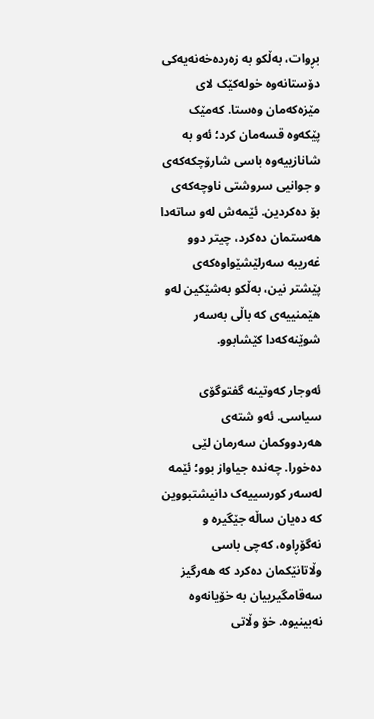بڕوات، بەڵکو بە زەردەخەنەیەکی دۆستانەوە خولەکێک لای مێزەکەمان وەستا. کەمێک پێکەوە قسەمان کرد؛ ئەو بە شانازییەوە باسی شارۆچکەکەی و جوانیی سروشتی ناوچەکەی بۆ دەکردین. ئێمەش لەو ساتەدا هەستمان دەکرد، چیتر دوو غەریبە سەرلێشێواوەکەی پێشتر نین، بەڵکو بەشێکین لەو هێمنییەی کە باڵی بەسەر شوێنەکەدا کێشابوو.

ئەوجار کەوتینە گفتوگۆی سیاسی. ئەو شتەی هەردووکمان سەرمان لێی دەخورا. چەندە جیاواز بوو؛ ئێمە لەسەر کورسییەک دانیشتبووین کە دەیان ساڵە جێگیرە و نەگۆڕاوە، کەچی باسی وڵاتانێکمان دەکرد کە هەرگیز سەقامگیرییان بە خۆیانەوە نەبینیوە. خۆ وڵاتی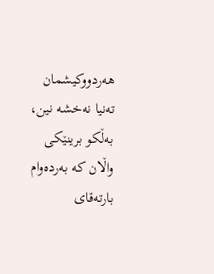هەردووکیشمان تەنیا نەخشە نین، بەڵکو برینێکی واڵان کە بەردەوام بارتەقای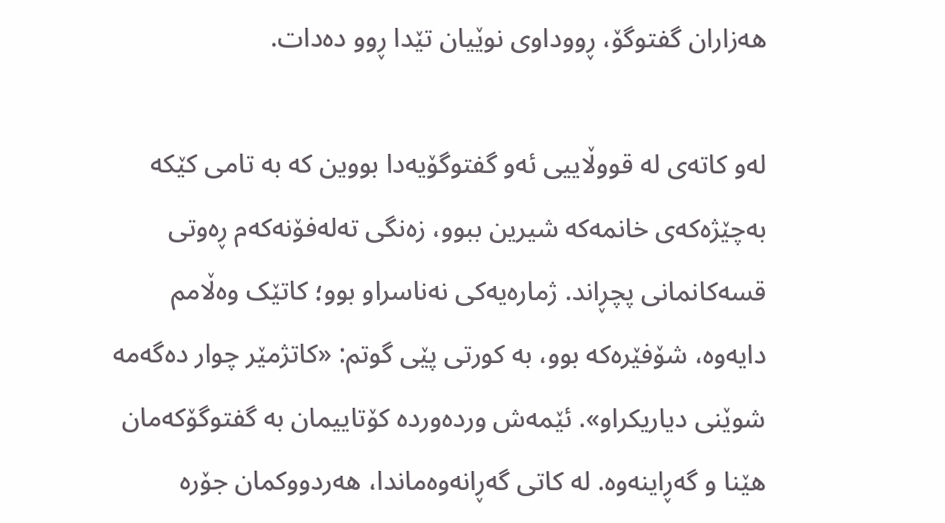هەزاران گفتوگۆ، ڕووداوی نوێیان تێدا ڕوو دەدات.

لەو کاتەی لە قووڵاییی ئەو گفتوگۆیەدا بووین کە بە تامی کێکە بەچێژەکەی خانمەکە شیرین ببوو، زەنگی تەلەفۆنەکەم ڕەوتی قسەکانمانی پچڕاند. ژمارەیەکی نەناسراو بوو؛ کاتێک وەڵامم دایەوە، شۆفێرەکە بوو، بە کورتی پێی گوتم: «کاتژمێر چوار دەگەمە شوێنی دیاریکراو». ئێمەش وردەوردە کۆتاییمان بە گفتوگۆکەمان هێنا و گەڕاینەوە. لە کاتی گەڕانەوەماندا، هەردووکمان جۆرە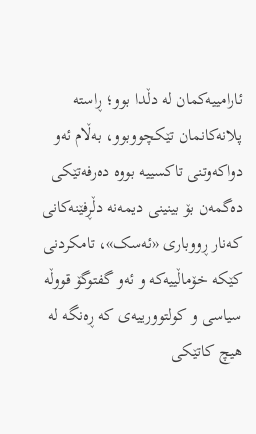ئارامییەکمان لە دڵدا بوو؛ ڕاستە پلانەکانمان تێکچووبوو، بەڵام ئەو دواکەوتنی تاکسییە بووە دەرفەتێکی دەگمەن بۆ بینینی دیمەنە دڵڕفێنەکانی کەنار ڕووباری «ئەسک»، تامکردنی کێکە خۆماڵییەکە و ئەو گفتوگۆ قووڵە سیاسی و کولتوورییەی کە ڕەنگە لە هیچ کاتێکی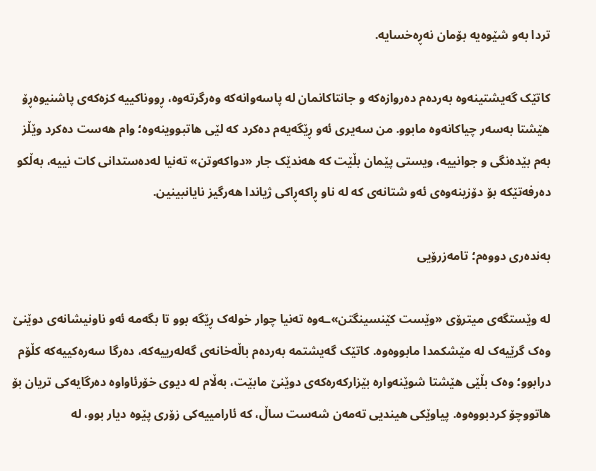تردا بەو شێوەیە بۆمان نەڕەخسایە.

کاتێک گەیشتینەوە بەردەم دەروازەکە و جانتاکانمان لە پاسەوانەکە وەرگرتەوە، ڕووناکییە کزەکەی پاشنیوەڕۆ هێشتا بەسەر چیاکانەوە مابوو. من سەیری ئەو ڕێگەیەم دەکرد کە لێی هاتبووینەوە؛ وام هەست دەکرد وێڵز بەم بێدەنگی و جوانییە، ویستی پێمان بڵێت کە هەندێک جار «دواکەوتن» تەنیا لەدەستدانی کات نییە، بەڵکو دەرفەتێکە بۆ دۆزینەوەی ئەو شتانەی کە لە ناو ڕاکەڕاکی ژیاندا هەرگیز نایانبینین.

بەندەری دووەم؛ تامەزرۆیی

لە وێستگەی میترۆی «وێست کێنسینگتن»ـەوە تەنیا چوار خولەک ڕێگە بوو تا بگەمە ئەو ناونیشانەی دوێنێ وەک گرێیەک لە مێشکمدا مابووەوە. کاتێک گەیشتمە بەردەم باڵەخانەی گەلەرییەکە، دەرگا سەرەکییەکە کڵۆم درابوو؛ وەک بڵێی هێشتا شوێنەوارە بێزارکەرەکەی دوێنێ مابێت، بەڵام لە دیوی خۆرئاواوە دەرگایەکی تریان بۆ هاتووچۆ کردبووەوە. پیاوێکی هیندیی تەمەن شەست ساڵ، کە ئارامییەکی زۆری پێوە دیار بوو، لە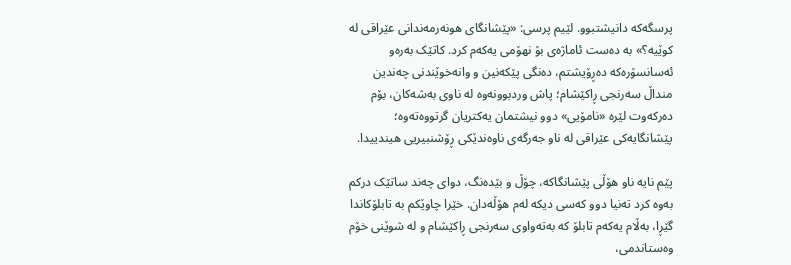پرسگەکە دانیشتبوو. لێیم پرسی: «پێشانگای هونەرمەندانی عێراقی لە کوێیە؟» بە دەست ئاماژەی بۆ نهۆمی یەکەم کرد. کاتێک بەرەو ئەسانسۆرەکە دەڕۆیشتم، دەنگی پێکەنین و وانەخوێندنی چەندین منداڵ سەرنجی ڕاکێشام؛ پاش وردبوونەوە لە ناوی بەشەکان، بۆم دەرکەوت لێرە «نامۆیی» دوو نیشتمان یەکتریان گرتووەتەوە؛ پێشانگایەکی عێراقی لە ناو جەرگەی ناوەندێکی ڕۆشنبیریی هیندییدا.

پێم نایە ناو هۆڵی پێشانگاکە، چۆڵ و بێدەنگ، دوای چەند ساتێک درکم بەوە کرد تەنیا دوو کەسی دیکە لەم هۆڵەدان. خێرا چاوێکم بە تابلۆکاندا گێڕا، بەڵام یەکەم تابلۆ کە بەتەواوی سەرنجی ڕاکێشام و لە شوێنی خۆم وەستاندمی،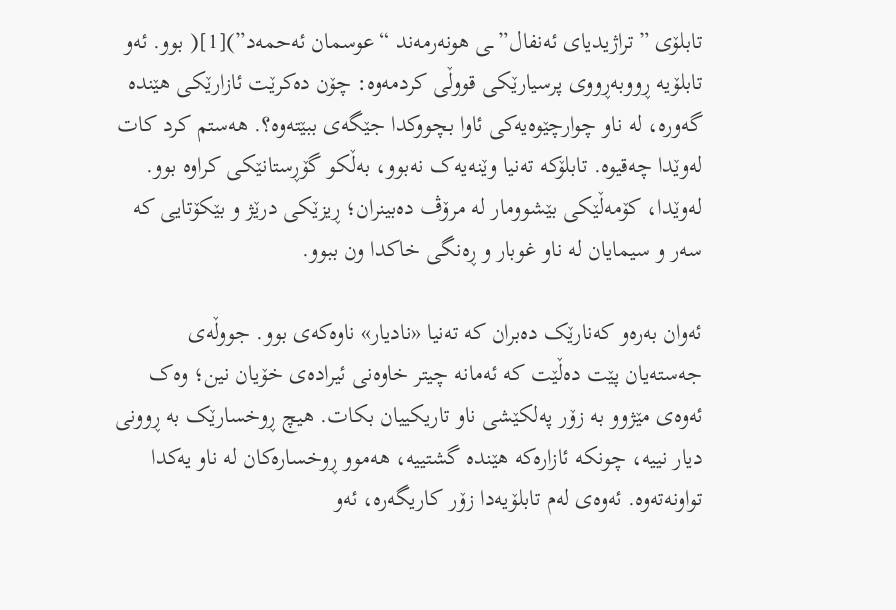تابلۆی ”تراژیدیای ئەنفال”ـی هونەرمەند “عوسمان ئەحمەد”)[1]( بوو. ئەو تابلۆیە ڕووبەڕووی پرسیارێکی قووڵی کردمەوە: چۆن دەکرێت ئازارێکی هێندە گەورە، لە ناو چوارچێوەیەکی ئاوا بچووکدا جێگەی ببێتەوە؟. هەستم کرد کات لەوێدا چەقیوە. تابلۆکە تەنیا وێنەیەک نەبوو، بەڵکو گۆڕستانێکی کراوە بوو. لەوێدا، کۆمەڵێکی بێشوومار لە مرۆڤ دەبینران؛ ڕیزێکی درێژ و بێکۆتایی کە سەر و سیمایان لە ناو غوبار و ڕەنگی خاکدا ون ببوو.

ئەوان بەرەو کەنارێک دەبران کە تەنیا «نادیار» ناوەکەی بوو. جووڵەی جەستەیان پێت دەڵێت کە ئەمانە چیتر خاوەنی ئیرادەی خۆیان نین؛ وەک ئەوەی مێژوو بە زۆر پەلکێشی ناو تاریکییان بکات. هیچ ڕوخسارێک بە ڕوونی دیار نییە، چونکە ئازارەکە هێندە گشتییە، هەموو ڕوخسارەکان لە ناو یەکدا تواونەتەوە. ئەوەی لەم تابلۆیەدا زۆر کاریگەرە، ئەو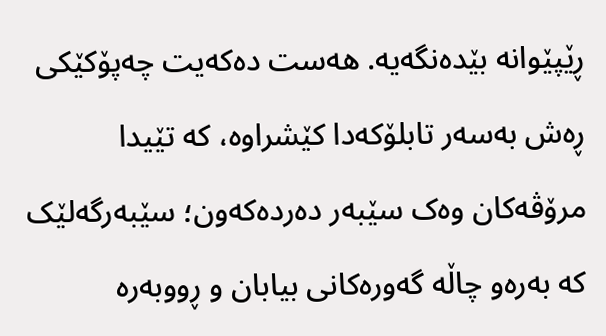ڕێپێوانە بێدەنگەیە. هەست دەکەیت چەپۆکێکی ڕەش بەسەر تابلۆکەدا کێشراوە، کە تێیدا مرۆڤەکان وەک سێبەر دەردەکەون؛ سێبەرگەلێک کە بەرەو چاڵە گەورەکانی بیابان و ڕووبەرە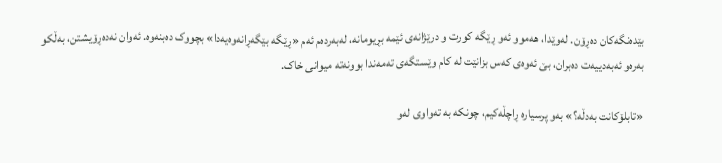بێدەنگەکان دەڕۆن. لەوێدا، هەموو ئەو ڕێگە کورت و درێژانەی ئێمە بڕیومانە، لەبەردەم ئەم «ڕێگە بێگەڕانەوەیەدا» بچووک دەبنەوە. ئەوان نەدەڕۆیشتن، بەڵکو بەرەو ئەبەدییەت دەبران، بێ ئەوەی کەس بزانێت لە کام وێستگەی تەمەندا بوونەتە میوانی خاک.

«تابلۆکانت بەدڵە؟» بەو پرسیارە ڕاچڵەکیم، چونکە بە تەواوی لەو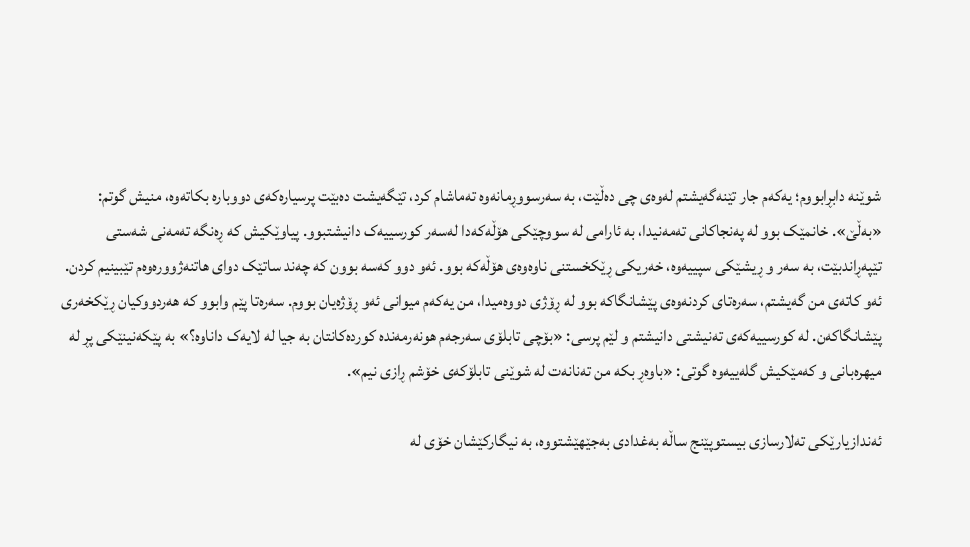شوێنە دابڕابووم؛ یەکەم جار تێنەگەیشتم لەوەی چی دەڵێت، بە سەرسووڕمانەوە تەماشام کرد، تێگەیشت دەبێت پرسیارەکەی دووبارە بکاتەوە، منیش گوتم: «بەڵێ». خانمێک بوو لە پەنجاکانی تەمەنیدا، بە ئارامی لە سووچێکی هۆڵەکەدا لەسەر کورسییەک دانیشتبوو. پیاوێکیش کە ڕەنگە تەمەنی شەستی تێپەڕاندبێت، بە سەر و ڕیشێکی سپییەوە، خەریکی ڕێکخستنی ناوەوەی هۆڵەکە بوو. ئەو دوو کەسە بوون کە چەند ساتێک دوای هاتنەژوورەوەم تێبینیم کردن. ئەو کاتەی من گەیشتم، سەرەتای کردنەوەی پێشانگاکە بوو لە ڕۆژی دووەمیدا، من یەکەم میوانی ئەو ڕۆژەیان بووم. سەرەتا پێم وابوو کە هەردووکیان ڕێکخەری پێشانگاکەن. لە کورسییەکەی تەنیشتی دانیشتم و لێم پرسی: «بۆچی تابلۆی سەرجەم هونەرمەندە کوردەکانتان بە جیا لە لایەک داناوە؟» بە پێکەنینێکی پڕ لە میهرەبانی و کەمێکیش گلەییەوە گوتی: «باوەڕ بکە من تەنانەت لە شوێنی تابلۆکەی خۆشم ڕازی نیم».

ئەندازیارێکی تەلارسازی بیستوپێنج ساڵە بەغدادی بەجێهێشتووە، بە نیگارکێشان خۆی لە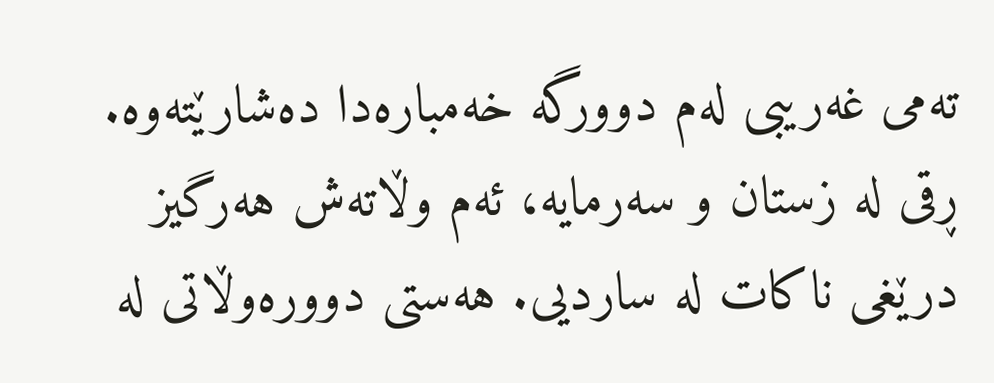تەمی غەریبی لەم دوورگە خەمبارەدا دەشارێتەوە. ڕقی لە زستان و سەرمایە، ئەم وڵاتەش هەرگیز درێغی ناکات لە ساردیی. هەستی دوورەوڵاتی لە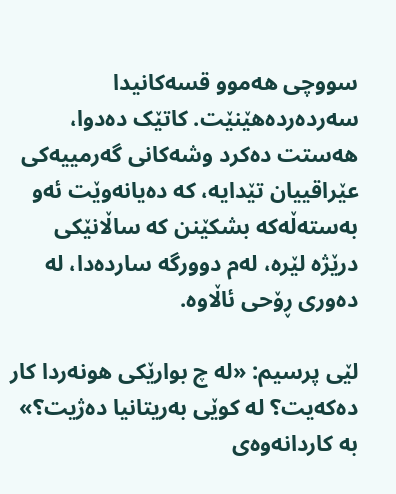سووچی هەموو قسەکانیدا سەردەردەهێنێت. کاتێک دەدوا، هەستت دەکرد وشەکانی گەرمییەکی عێراقییان تێدایە، کە دەیانەوێت ئەو بەستەڵەکە بشکێنن کە ساڵانێکی درێژە لێرە، لەم دوورگە ساردەدا، لە دەوری ڕۆحی ئاڵاوە.

لێی پرسیم: «لە چ بوارێکی هونەردا کار دەکەیت؟ لە کوێی بەریتانیا دەژیت؟» بە کاردانەوەی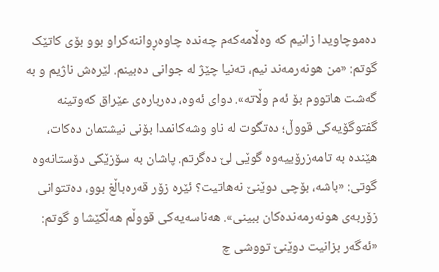دەموچاویدا زانیم کە وەڵامەکەم چەندە چاوەڕواننەکراو بوو بۆی کاتێک گوتم: «من هونەرمەند نیم، تەنیا چێژ لە جوانی دەبینم. لێرەش ناژیم و بە گەشت هاتووم بۆ ئەم وڵاتە». دوای ئەوە، دەربارەی عێراق کەوتینە گفتوگۆیەکی قووڵ؛ دەتگوت لە ناو وشەکانمدا بۆنی نیشتمان دەکات، هێندە بە تامەزرۆییەوە گوێی لێ دەگرتم. پاشان بە سۆزێکی دۆستانەوە گوتی: «باشە، بۆچی دوێنێ نەهاتیت؟ ئێرە زۆر قەرەباڵغ بوو، دەتتوانی زۆربەی هونەرمەندەکان ببینی». هەناسەیەکی قووڵم هەڵکێشا و گوتم: «ئەگەر بزانیت دوێنێ تووشی چ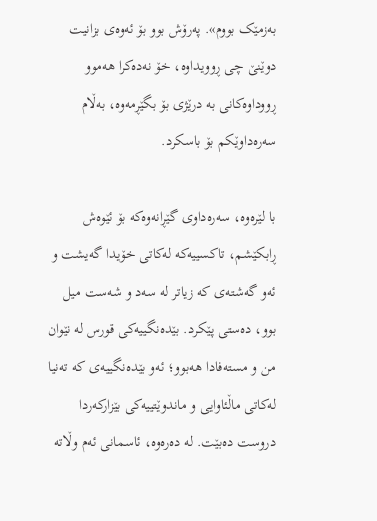بەزمێک بووم». پەرۆش بوو بۆ ئەوەی بزانیت دوێنێ چی ڕوویداوە، خۆ نەدەکرا هەموو ڕووداوەکانی بە درێژی بۆ بگێڕمەوە، بەڵام سەرەداوێکم بۆ باسکرد.

با لێرەوە، سەرەداوی گێڕانەوەکە بۆ ئێوەش ڕابکێشم، تاکسییەکە لەکاتی خۆیدا گەیشت و ئەو گەشتەی کە زیاتر لە سەد و شەست میل بوو، دەستی پێکرد. بێدەنگییەکی قورس لە نێوان من و مستەفادا هەبوو؛ ئەو بێدەنگییەی کە تەنیا لەکاتی ماڵئاوایی و ماندوێتییەکی بێزارکەردا دروست دەبێت. لە دەرەوە، ئاسمانی ئەم وڵاتە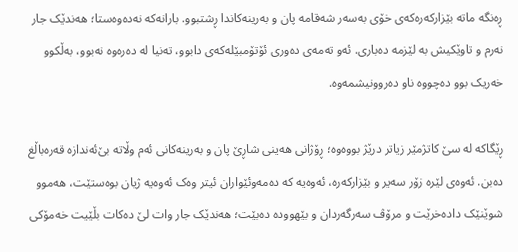ڕەنگە ماتە بێزارکەرەکەی خۆی بەسەر شەقامە پان و بەرینەکاندا ڕشتبوو. بارانەکە نەدەوەستا؛ هەندێک جار نەرم و تاوێکیش بە لێزمە دەباری. ئەو تەمەی دەوری ئۆتۆمبێلەکەی دابوو، تەنیا لە دەرەوە نەبوو، بەڵکوو خەریک بوو دەچووە ناو دەروونیشمەوە.

ڕێگاکە لە سێ کاتژمێر زیاتر درێژ بووەوە؛ ڕۆژانی هەینی شاڕێ پان و بەرینەکانی ئەم وڵاتە بێ‌ئەندازە قەرەباڵغ دەبن. ئەوەی لێرە زۆر سەیر و بێزارکەرە، ئەوەیە کە دەمەوئێواران ئیتر وەک ئەوەیە ژیان بوەستێت، هەموو شوێنێک دادەخرێت و مرۆڤ سەرگەردان و بێهوودە دەبێت؛ هەندێک جار وات لێ دەکات بڵێیت خەمۆکی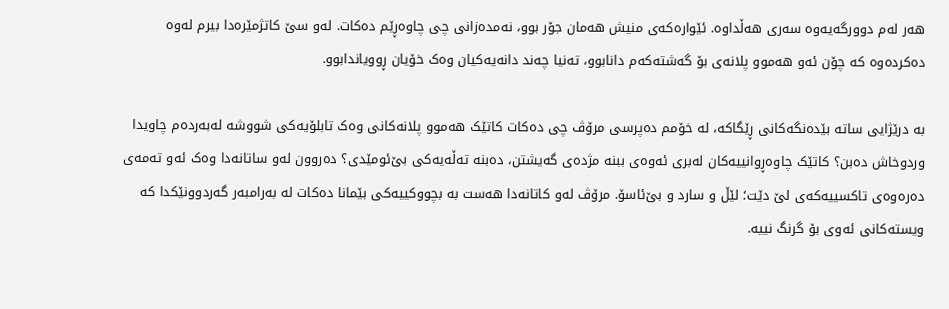هەر لەم دوورگەیەوە سەری هەڵداوە. ئێوارەکەی منیش هەمان جۆر بوو، نەمدەزانی چی چاوەڕێم دەکات. لەو سێ کاتژمێرەدا بیرم لەوە دەکردەوە کە چۆن ئەو هەموو پلانەی بۆ گەشتەکەم دانابوو، تەنیا چەند دانەیەکیان وەک خۆیان ڕوویاندابوو.

بە درێژایی ساتە بێدەنگەکانی ڕێگاکە، لە خۆمم دەپرسی مرۆڤ چی دەکات کاتێک هەموو پلانەکانی وەک تابلۆیەکی شووشە لەبەردەم چاویدا وردوخاش دەبن؟ کاتێک چاوەڕوانییەکان لەبری ئەوەی ببنە مژدەی گەیشتن، دەبنە تەڵەیەکی بێ‌ئومێدی؟ دەروون لەو ساتانەدا وەک ئەو تەمەی دەرەوەی تاکسییەکەی لێ دێت؛ لێڵ و سارد و بێ‌ئاسۆ. مرۆڤ لەو کاتانەدا هەست بە بچووکییەکی بێمانا دەکات لە بەرامبەر گەردوونێکدا کە ویستەکانی ئەوی بۆ گرنگ نییە.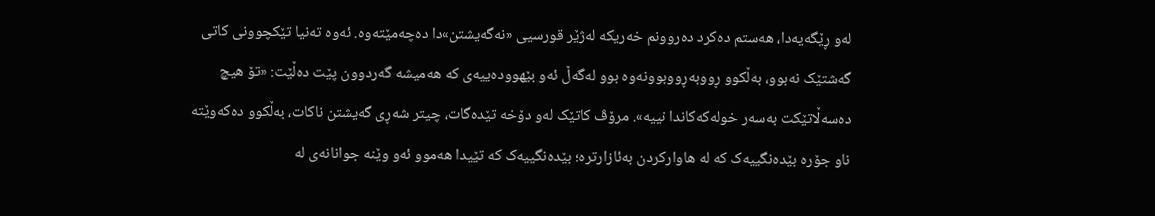لەو ڕێگەیەدا، هەستم دەکرد دەروونم خەریکە لەژێر قورسیی «نەگەیشتن»دا دەچەمێتەوە. ئەوە تەنیا تێکچوونی کاتی گەشتێک نەبوو، بەڵکوو ڕووبەڕووبوونەوە بوو لەگەڵ ئەو بێهوودەییەی کە هەمیشە گەردوون پێت دەڵێت: «تۆ هیچ دەسەڵاتێکت بەسەر خولەکەکاندا نییە». مرۆڤ کاتێک لەو دۆخە تێدەگات، چیتر شەڕی گەیشتن ناکات، بەڵکوو دەکەوێتە ناو جۆرە بێدەنگییەک کە لە هاوارکردن بەئازارترە؛ بێدەنگییەک کە تێیدا هەموو ئەو وێنە جوانانەی لە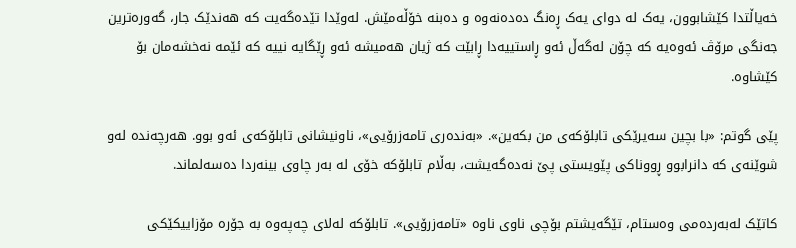خەیاڵتدا کێشابوون، یەک لە دوای یەک ڕەنگ دەدەنەوە و دەبنە خۆڵەمێش. لەوێدا تێدەگەیت کە هەندێک جار، گەورەترین جەنگی مرۆڤ ئەوەیە کە چۆن لەگەڵ ئەو ڕاستییەدا ڕابێت کە ژیان هەمیشە ئەو ڕێگایە نییە کە ئێمە نەخشەمان بۆ کێشاوە.

پێی گوتم: «با بچین سەیرێکی تابلۆکەی من بکەین». «بەندەری تامەزرۆیی»، ناونیشانی تابلۆکەی ئەو بوو. هەرچەندە لەو شوێنەی کە دانرابوو ڕووناکی پێویستی پێ نەدەگەیشت، بەڵام تابلۆکە خۆی لە بەر چاوی بینەردا دەسەلماند.

کاتێک لەبەردەمی وەستام، تێگەیشتم بۆچی ناوی ناوە «تامەزرۆیی». تابلۆکە لەلای چەپەوە بە جۆرە مۆزاییکێکی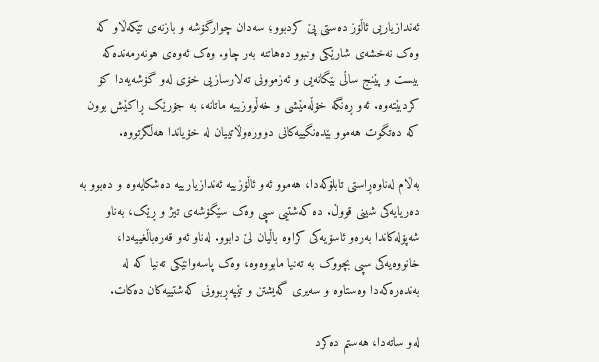ئەندازیاریی ئاڵۆز دەستی پێ کردبوو؛ سەدان چوارگۆشە و بازنەی تێکەڵاو کە وەک نەخشەی شارێکی ونبوو دەهاتنە بەر چاو. وەک ئەوەی هونەرمەندەکە بیست و پێنج ساڵی بێگانەیی و ئەزموونی تەلارسازیی خۆی لەو گۆشەیەدا کۆ کردبێتەوە. ئەو ڕەنگە خۆڵەمێشی و خەڵووزییە ماتانە، بە جۆرێک ڕاکێش بوون کە دەتگوت هەموو بێدەنگییەکانی دوورەوڵاتییان لە خۆیاندا هەڵگرتووە.

بەڵام لەناوەڕاستی تابلۆکەدا، هەموو ئەو ئاڵۆزییە ئەندازیارییە دەشکایەوە و دەبوو بە دەریایەکی شینی قووڵ. دە کەشتیی سپی وەک سێگۆشەی تیژ و ڕێک، بەناو شەپۆلەکاندا بەرەو ئاسۆیەکی کراوە باڵیان لێ دابوو. لەناو ئەو قەرەباڵغییەدا، خانووەیەکی سپی بچووک بە تەنیا مابووەوە، وەک پاسەوانێکی تەنیا کە لە بەندەرەکەدا وەستاوە و سەیری گەیشتن و تێپەڕبوونی کەشتییەکان دەکات.

لەو ساتەدا، هەستم دەکرد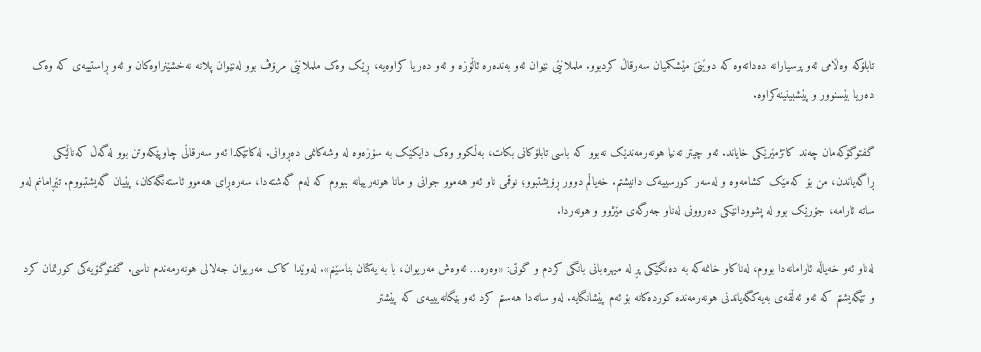تابلۆکە وەڵامی ئەو پرسیارانە دەداتەوە کە دوێنێ مێشکمیان سەرقاڵ کردبوو. ململانێی نێوان ئەو بەندەرە ئاڵۆزە و ئەو دەریا کراوەیە، ڕێک وەک ململانێی مرۆڤ بوو لەنێوان پلانە نەخشێنراوەکان و ئەو ڕاستییەی کە وەک دەریا بێسنوور و پێشبینینەکراوە.

گفتوگۆکەمان چەند کاتژمێرێکی خایاند. ئەو چیتر تەنیا هونەرمەندێک نەبوو کە باسی تابلۆکانی بکات، بەڵکوو وەک دایکێک بە سۆزەوە لە وشەکانمی دەڕوانی. لەکاتێکدا ئەو سەرقاڵی چاوپێکەوتن بوو لەگەڵ کەناڵێکی ڕاگەیاندن، من بۆ کەمێک کشامەوە و لەسەر کورسییەک دانیشتم. خەیاڵم دوور ڕۆیشتبوو؛ نوقمی ناو ئەو هەموو جوانی و مانا هونەرییانە ببووم کە لەم گەشتەدا، سەرەڕای هەموو ئاستەنگەکان، پێیان گەیشتبووم. تێڕامانم لەو ساتە ئارامە، جۆرێک بوو لە پشوودانێکی دەروونی لەناو جەرگەی مێژوو و هونەردا.

لەناو ئەو خەیاڵە ئارامانەدا بووم، لەناکاو خانمەکە بە دەنگێکی پڕ لە میهرەبانی بانگی کردم و گوتی: «وەرە… ئەوەش مەریوان، با بە یەکتان بناسێنم». لەوێدا کاک مەریوان جەلالی هونەرمەندم ناسی. گفتوگۆیەکی کورتمان کرد و تێگەیشتم کە ئەو ئەڵقەی بەیەکگەیاندنی هونەرمەندە کوردەکانە بۆ ئەم پێشانگایە. لەو ساتەدا هەستم کرد ئەو بێگانەیییەی کە پێشتر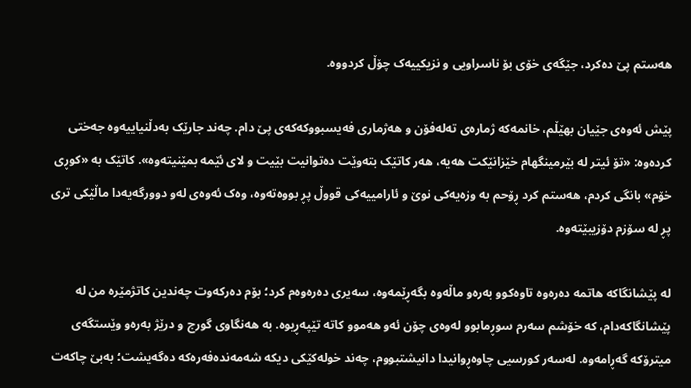هەستم پێ دەکرد، جێگەی خۆی بۆ ناسراویی و نزیکییەک چۆڵ کردووە.

پێش ئەوەی جێیان بهێڵم، خانمەکە ژمارەی تەلەفۆن و هەژماری فەیسبووکەکەی پێ دام. چەند جارێک بەدڵنیاییەوە جەختی کردەوە: «تۆ ئیتر لە بێرمینگهام خێزانێکت هەیە، هەر کاتێک بتەوێت دەتوانیت بێیت و لای ئێمە بمێنیتەوە». کاتێک بە «کوڕی خۆم» بانگی کردم، هەستم کرد ڕۆحم بە وزەیەکی نوێ و ئارامییەکی قووڵ پڕ بووەتەوە، وەک ئەوەی لەو دوورگەیەدا ماڵێکی تری پڕ لە سۆزم دۆزیبێتەوە.

لە پێشانگاکە هاتمە دەرەوە تاوەکوو بەرەو ماڵەوە بگەڕێمەوە، سەیری دەرەوەم کرد؛ بۆم دەرکەوت چەندین کاتژمێرە من لە پێشانگاکەدام، کە خۆشم سەرم سوڕمابوو لەوەی چۆن ئەو هەموو کاتە تێپەڕیوە. بە هەنگاوی گورج و درێژ بەرەو وێستگەی میترۆکە گەڕامەوە. لەسەر کورسیی چاوەڕوانیدا دانیشتبووم، چەند خولەکێکی دیکە شەمەندەفەرەکە دەگەیشت؛ بەبێ چاکەت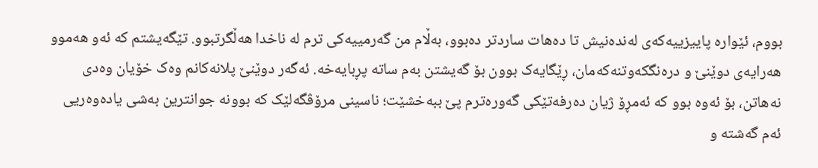بووم، ئێوارە پاییزییەکەی لەندەنیش تا دەهات ساردتر دەبوو، بەڵام من گەرمییەکی ترم لە ناخدا هەڵگرتبوو. تێگەیشتم کە ئەو هەموو هەرایەی دوێنێ و درەنگکەوتنەکەمان، ڕێگایەک بوون بۆ گەیشتن بەم ساتە پڕبایەخە. ئەگەر دوێنێ پلانەکانم وەک خۆیان وەدی نەهاتن، بۆ ئەوە بوو کە ئەمڕۆ ژیان دەرفەتێکی گەورەترم پێ ببەخشێت؛ ناسینی مرۆڤگەلێک کە بوونە جوانترین بەشی یادەوەریی ئەم گەشتە و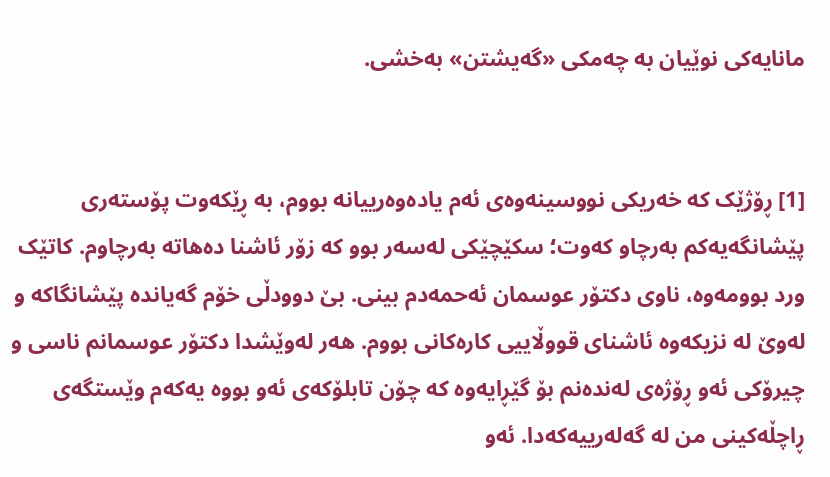مانایەکی نوێیان بە چەمکی «گەیشتن» بەخشی.


[1] ڕۆژێک کە خەریکی نووسینەوەی ئەم یادەوەرییانە بووم، بە ڕێکەوت پۆستەری پێشانگەیەکم بەرچاو کەوت؛ سکێچێکی لەسەر بوو کە زۆر ئاشنا دەهاتە بەرچاوم. کاتێک ورد بوومەوە، ناوی دکتۆر عوسمان ئەحمەدم بینی. بێ دوودڵی خۆم گەیاندە پێشانگاکە و لەوێ لە نزیکەوە ئاشنای قووڵاییی کارەکانی بووم. هەر لەوێشدا دکتۆر عوسمانم ناسی و چیرۆکی ئەو ڕۆژەی لەندەنم بۆ گێڕایەوە کە چۆن تابلۆکەی ئەو بووە یەکەم وێستگەی ڕاچڵەکینی من لە گەلەرییەکەدا. ئەو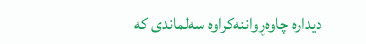دیدارە چاوەڕواننەکراوە سەلماندی کە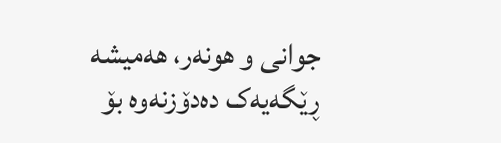جوانی و هونەر، هەمیشە ڕێگەیەک دەدۆزنەوە بۆ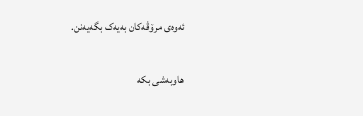ئەوەی مرۆڤەکان بەیەک بگەیەنن.

هاوبەشی بکە